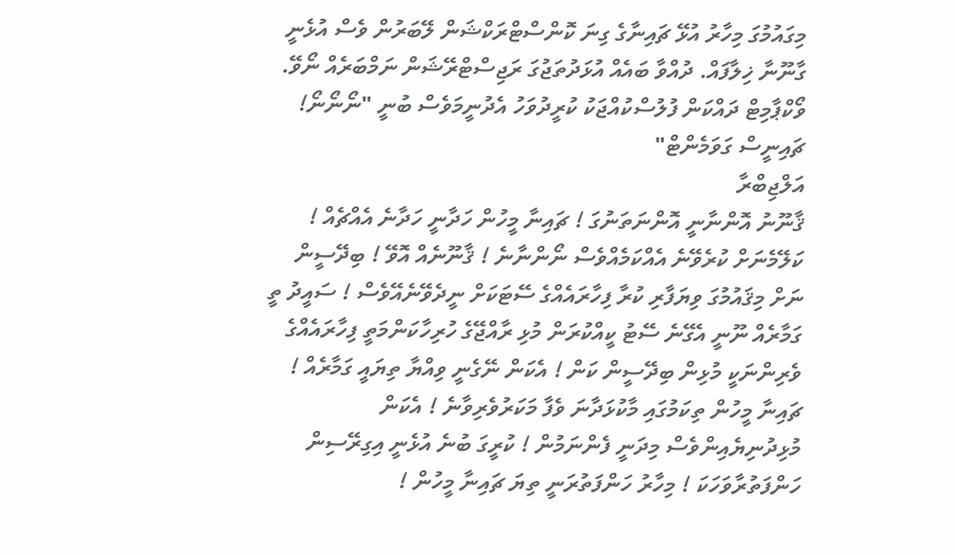މިގައުމުގަ މިހާރު އުޅޭ ޗައިނާގެ ގިނަ ކޮންސްޓްރަކްޝަން ލޭބަރުން ވެސް އުޅެނީ ގާނޫނާ ޚިލާފައް. ދުއްވާ ބައެއް އުޅަދުތަޖުގަ ރަޖިސްޓްރޭޝަން ނަމްބަރެއް ނޯވޭ. ވޯކްޕާމިޓް ދައްކަން ފުލުސްކުއްޖަކު ކުރީދުވަހު އެދުނީމަވެސް ބުނީ "ނޯނޯނޯ! ޗައިނީސް ގަވަމެންޓް"
އަލްޖިބްރާ
ޤާނޫނު އޮންނާނީ އޮންނަތަނުގަ ! ޗައިނާ މީހުން ހަދާނީ ހަދާނެ އެއްޗެއް ! ކަލޭމެނަށް ކުރެވޭނެ އެއްކަމެއްވެސް ނޯންނާނެ ! ޤާނޫނެއް އޮވޭ ! ބިދޭސީން ނަށް މިޤައުމުގަ ވިޔަފާރި ކުރާ ފިހާރައެއްގެ ސޭޓަކަށް ނީދެވޭނެއޭވެސް ! ސައީދު ތީ ގަމާރެއް ނޫނީ އެގޭނެ ސޭޓު ކީއްކުރަން މުޅި ރާއްޖޭގެ ހުރިހާކަންމަތީ ފިހާރައެއްގެ ވެރިންނަކީ މުޅިން ބިދޭސީން ކަން ! އެކަން ނޭގެނީ ވިއްޔާ ތިޔައީ ގަމާރެއް ! ޗައިނާ މީހުން ތިކަމުގައި މާކުޅަދާނަ ވެފާ މަކަރުވެރިވާނެ ! އެކަން މުޅިދުނިޔެއިންވެސް މިދަނީ ފެންނަމުން ! ކުރީގަ ބުނެ އުޅެނީ އިގިރޭސިން ހަންފަތުރާވަހަކަ ! މިހާރު ހަންފަތުރަނީ ތިޔަ ޗައިނާ މީހުން !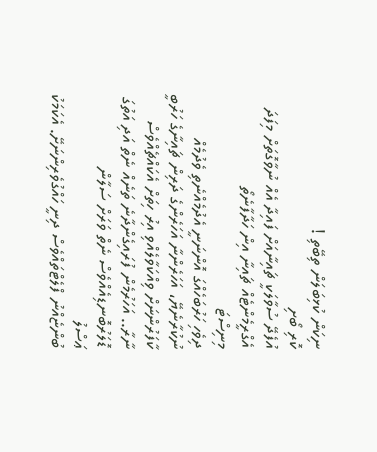ނިކަން ކުޅިބަލަން ތިބޭތި !
ކޮރި ބޯށި
އުފެދޭ ސުވާލަކީ ޗައިނާއަށް ފައިދާ އެއް ނުވާގޮތަށް މިފަދަ އެގްރީމެންޓެއް ޗައިނާ އިން ހަދާފާނެތޯ
މިނިސްޓަ
ދިވެހި ހަރުބަހެއްގަ އޮންނަނީ އެދުމެއްނެތި ވެދުމެއް ނުކުރާނެޔޭ، އަހަރެންނާ އަހަރެންގެ ދަރިން ޗައިނާގެ ހަރުބީ ކާފަރުންނަށް ވިއްކަވާލެއްވި އިރު ހިތަށް އެކައްޗެއްވެސް ނާރާ.. އަހަރުމެން ފުރައިގެންދާނެ ތަނެއް ނެތް އަދި އަތުގަ ޑޮލަރުބޮނޑިއެއްވެސް ނެތް ވަރަށް ސަލާން
ޢަސްލު
ބުންޏެއްނު ފްލެޓްތައްވެސް ދިނީ ހައްގުވެރިންނަށޭ. އެކަމަކު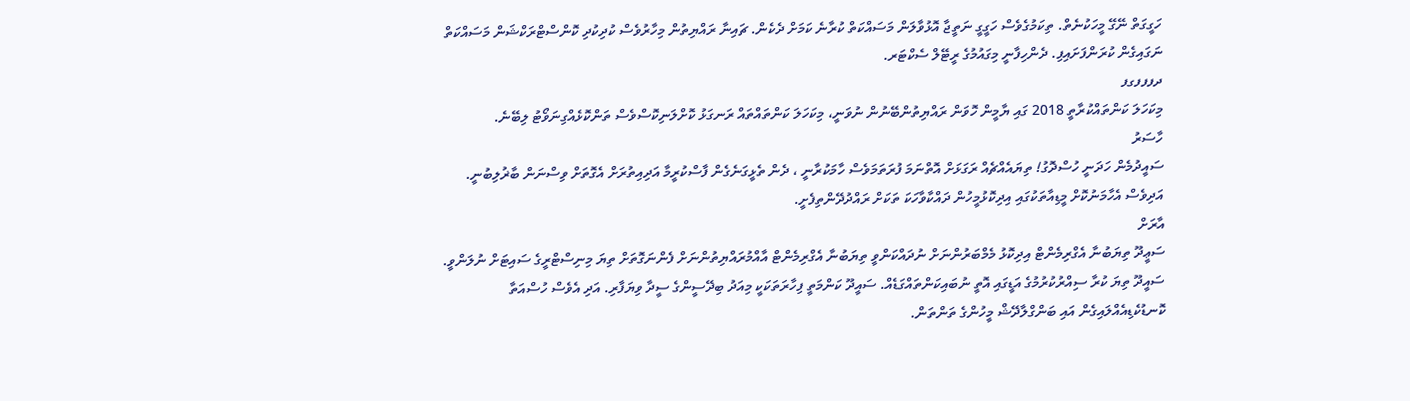ހަގީގަތް ނޭގޭ މީހަކުނެތް. ތިކަމުގެވެސް ހަގީގީ ނަތީޖާ އޮޅުވާލަން މަސައްކަތް ކުރާނެ ކަމަށް ދެކެން. ޗައިނާ ރައްޔިތުން މިހާރުވެސް ކުދިކުދި ކޮންސްޓްރަކްޝަން މަސައްކަތް ނަގައިގެން ކުރަންފަށައިފި. ދެންހިފާނީ މިގައުމުގެ ރީޓޭލް ސެކްޓަރ.
ދފފފގފ
މިކަހަލަ ކަންތައްކުރާތީ 2018 ގައި ޔާމީން ހޮވަން ރައްޔިތުންބޭނުން ނުވަނީ، މިކަހަލަ ކަންތައްތައް ރަނގަޅު ކޮށްލަނިކޮސްވެސް ތަންކޮޅެއްގިނަވޯޓު ލިބޭނެ.
ހާސަރު
ސައީދުމެން ހަދަނީ ހުސްދޮގު! ތިޔައެއްޗެއް ރަގަޅަށް އޮތްނަމަ ފުރަތަމަވެސް ހާމަކުރާނީ ، ދެން ތެޅީގަނެގެން ފާސްކުރީމާ އަދިއިތުރަށް އެގޮތަށް ވިސްނަން ބާޜުލިބުނީ. އަދިވެސް އެހާމަނުކޮށް މީޑިއާތަކުގައި އިދިކޮޅުމީހުން ދައްކާވާހަކަ ތަކަށް ރައްދުދޭންތިފެށީ.
އާރަށް
ސަޢީދޫ ތިޔަބުނާ އެގްރިމެންޓް އިދިކޮޅު މެމްބަރުންނަށް ނުދައްކަންވީ ތިޔަބުނާ އެގްރިމެންޓް އާއްމުރައްޔިތުންނަށް ފެންނަގޮތަށް ތިޔަ މިނިސްޓްރީގެ ސައިޓަށް ނުލަންވީ. ސައީދޫ ތިޔަ ކުރާ ސިއްރުކުރުމުގެ އަޑީގައި އޮތީ ނުބައިކަންތައްގަޑެއް. ސައީދޫ ކަންމަތީ ފިހާރަތަކަކީ މިއަދު ބިދޭސީންގެ ސީދާ ވިޔަފާރި. އަދި އެވެސް ހުސްއަތާ ކޮނޑުކެޑިއެއްލައިގެން އައި ބަންގްލާދޭޝް މީހުންގެ ތަންތަން.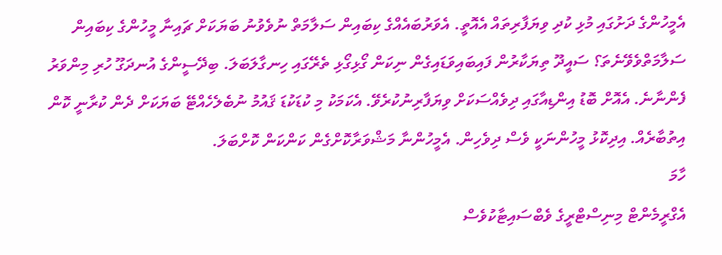އެމީހުންގެ ދަށުގައި މުޅި ކުދި ވިޔަފާރިތައް އެއޮތީ. އެވަރުބައެއްގެ ކިބައިން ސަލާމަތް ނުވެވުނު ބަޔަކަށް ޗައިނާ މީހުންގެ ކިބައިން ސަލާމަތްވެވޭނެތަ؟ ސައީދޫ ތިޔަކާރުން ފައިބައިވަޑައިގެން ނިކަން ގޯޅިގޯޅި ތެރޭގައި ހިނގާލަބަލަ. ބިދޭސީންގެ އުނދަގޫ ހުރި މިންވަރު ފެންނާނެ. އެއޮށް ބޮޑު އިންޑިއާގައި ދިވެއްސަކަށް ވިޔަފާރިނުކުރެވޭ. އެކަމަކު މި ކުޑަކުޑަ ޤައުމު ނުބެލެހެއްޓޭ ބަޔަކަށް ދެން ކުރާނީ ކޮން އިތުބާރެއް. އިދިކޮޅު މީހުންނަކީ ވެސް ދިވެހިން. އެމީހުންނާ މަޝްވަރާކޮށްގެން ކަންކަން ކޮށްބަލަ.
ހާމަ
އެގްރީމެންޓް މިނިސްޓްރީގެ ވެބްސައިޓާކުވެސް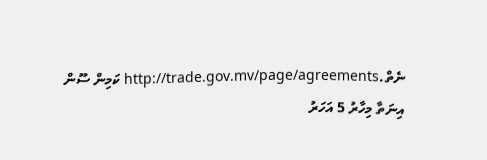ނެތް.http://trade.gov.mv/page/agreements ކަމިން ސޫން އިނަތާ މިހާރު 5 އަހަރު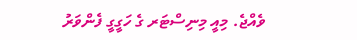ވެއްޖެ. މިއީ މިނިސްޓަރ ގެ ހަގީގީ ފެންވަރު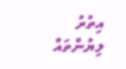އިތުރު ލިޔުންތައް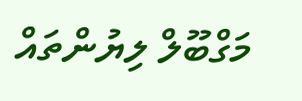މަގްބޫލް ލިޔުންތައް